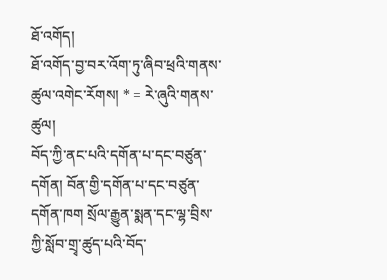ཐོ་འགོད།
ཐོ་འགོད་བྱ་བར་འོག་ཏུ་ཞིབ་ཕྲའི་གནས་ཚུལ་འགེང་རོགས། * = རེ་ཞུའི་གནས་ཚུལ།
བོད་ཀྱི་ནང་པའི་དགོན་པ་དང་བཙུན་དགོན། བོན་གྱི་དགོན་པ་དང་བཙུན་དགོན་ཁག སྲོལ་རྒྱུན་སྨན་དང་ལྷ་བྲིས་ཀྱི་སློབ་གྲྭ་ཚུད་པའི་བོད་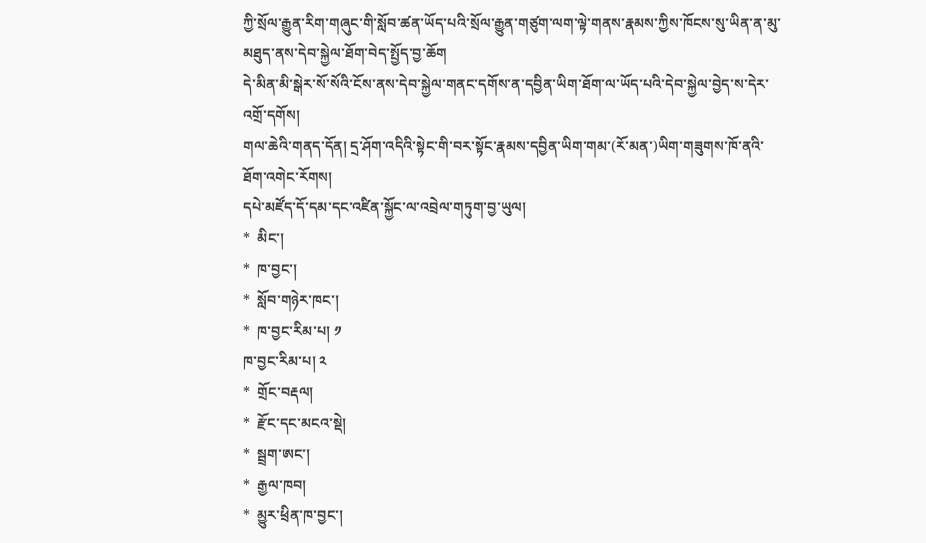ཀྱི་སྲོལ་རྒྱུན་རིག་གཞུང་གི་སློབ་ཚན་ཡོད་པའི་སྲོལ་རྒྱུན་གཙུག་ལག་ལྟེ་གནས་རྣམས་ཀྱིས་ཁོངས་སུ་ཡིན་ན་མུ་མཐུད་ནས་དེབ་སྐྱེལ་ཐོག་བེད་སྤྱོད་བྱ་ཆོག
དེ་མིན་མི་སྒེར་སོ་སོའི་ངོས་ནས་དེབ་སྐྱེལ་གནང་དགོས་ན་དབྱིན་ཡིག་ཐོག་ལ་ཡོད་པའི་དེབ་སྐྱེལ་བྱེད་ས་དེར་འགྲོ་དགོས།
གལ་ཆེའི་གནད་དོན། དྲ་ཤོག་འདིའི་སྟེང་གི་བར་སྟོང་རྣམས་དབྱིན་ཡིག་གམ་(རོ་མན་)ཡིག་གཟུགས་ཁོ་ནའི་ཐོག་འགེང་རོགས།
དཔེ་མཛོད་དོ་དམ་དང་འཛིན་སྐྱོང་ལ་འབྲེལ་གཏུག་བྱ་ཡུལ།
*  མིང་།
*  ཁ་བྱང་།
*  སློབ་གཉེར་ཁང་།
*  ཁ་བྱང་རིམ་པ། ༡
ཁ་བྱང་རིམ་པ། ༢
*  གྲོང་བརྡལ།
*  རྫོང་དང་མངའ་སྡེ།
*  སྦྲག་ཨང་།
*  རྒྱལ་ཁབ།
*  མྱུར་ཕྲིན་ཁ་བྱང་།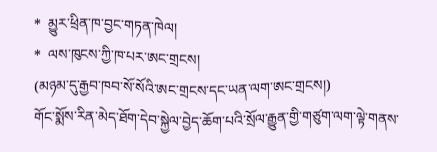*  མྱུར་ཕྲིན་ཁ་བྱང་གཏན་ཁེལ།
*  ལས་ཁུངས་ཀྱི་ཁ་པར་ཨང་གྲངས།
(མཉམ་དུ་རྒྱབ་ཁབ་སོ་སོའི་ཨང་གྲངས་དང་ཡན་ལག་ཨང་གྲངས།)
གོང་སྨོས་རིན་མེད་ཐོག་དེབ་སྐྱེལ་བྱེད་ཆོག་པའི་སྲོལ་རྒྱུན་གྱི་གཙུག་ལག་ལྟེ་གནས་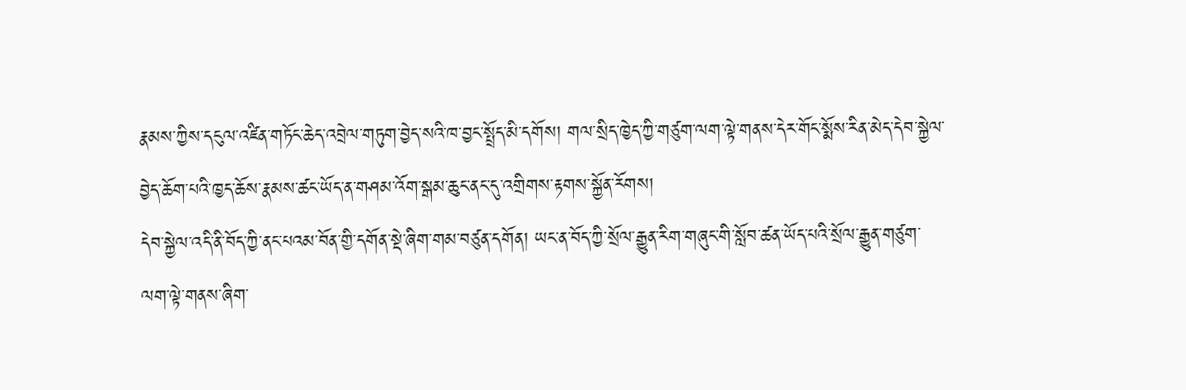རྣམས་ཀྱིས་དངུལ་འཛིན་གཏོང་ཆེད་འབྲེལ་གཏུག་བྱེད་སའི་ཁ་བྱང་སྤྲོད་མི་དགོས། གལ་སྲིད་ཁྱེད་ཀྱི་གཙུག་ལག་ལྟེ་གནས་དེར་གོང་སྨོས་རིན་མེད་དེབ་སྐྱེལ་བྱེད་ཆོག་པའི་ཁྱད་ཆོས་རྣམས་ཚང་ཡོད་ན་གཤམ་འོག་སྒམ་ཆུང་ནང་དུ་འགྲིགས་རྟགས་སྐྱོན་རོགས།
དེབ་སྐྱེལ་འདི་ནི་བོད་ཀྱི་ནང་པའམ་བོན་གྱི་དགོན་སྡེ་ཞིག་གམ་བཙུན་དགོན། ཡང་ན་བོད་ཀྱི་སྲོལ་རྒྱུན་རིག་གཞུང་གི་སློབ་ཚན་ཡོད་པའི་སྲོལ་རྒྱུན་གཙུག་ལག་ལྟེ་གནས་ཞིག་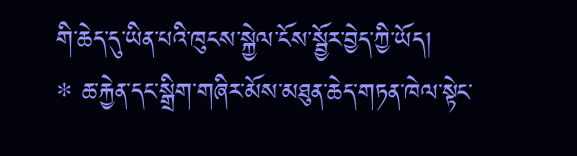གི་ཆེད་དུ་ཡིན་པའི་ཁུངས་སྐྱེལ་ངོས་སྦྱོར་བྱེད་ཀྱི་ཡོད།
* ཆ་རྐྱེན་དང་སྒྲིག་གཞིར་མོས་མཐུན་ཆེད་གཏན་ཁེལ་སྟེང་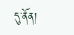དུ་ནོན།